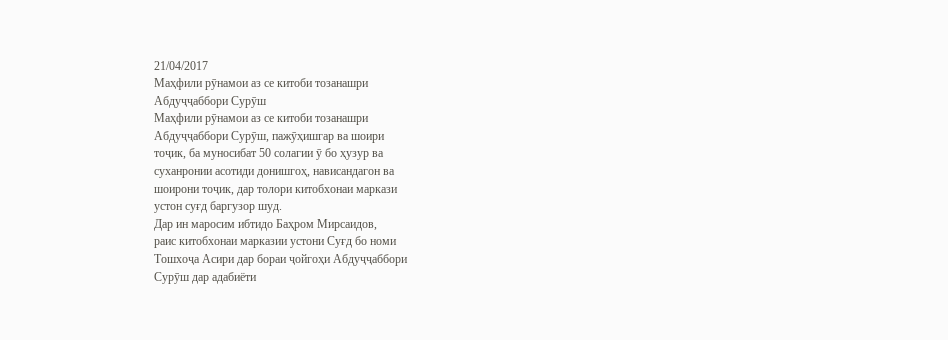21/04/2017
Маҳфили рӯнамои аз се китоби тозанашри
Абдуҷҷаббори Сурӯш
Маҳфили рӯнамои аз се китоби тозанашри
Абдуҷҷаббори Сурӯш, пажӯҳишгар ва шоири
тоҷик, ба муносибат 50 солагии ӯ бо ҳузур ва
суханронии асотиди донишгоҳ, нависандагон ва
шоирони тоҷик, дар толори китобхонаи маркази
устон суғд баргузор шуд.
Дар ин маросим ибтидо Баҳром Мирсаидов,
раис китобхонаи марказии устони Суғд бо номи
Тошхоҷа Асири дар бораи ҷойгоҳи Абдуҷҷаббори
Сурӯш дар адабиёти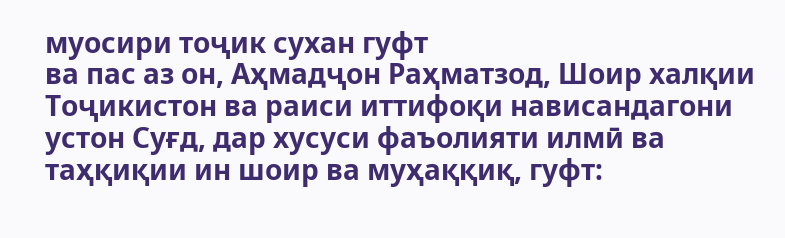муосири тоҷик сухан гуфт
ва пас аз он, Аҳмадҷон Раҳматзод, Шоир халқии
Тоҷикистон ва раиси иттифоқи нависандагони
устон Суғд, дар хусуси фаъолияти илмӣ ва
таҳқиқии ин шоир ва муҳаққиқ, гуфт: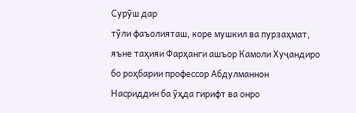Сурӯш дар
тӯли фаъолияташ, коре мушкил ва пурзаҳмат,
яъне таҳияи Фарҳанги ашъор Камоли Хуҷандиро
бо роҳбарии профессор Абдулманнон
Насриддин ба ӯҳда гирифт ва онро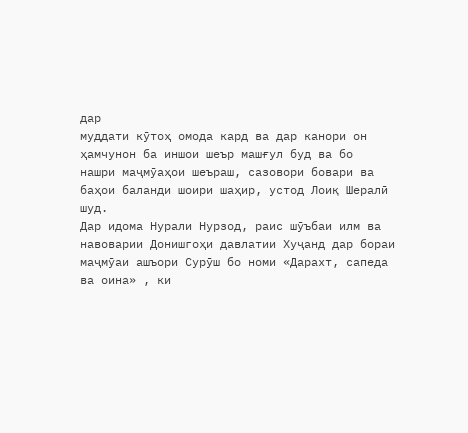дар
муддати кӯтоҳ омода кард ва дар канори он
ҳамчунон ба иншои шеър машғул буд ва бо
нашри маҷмӯаҳои шеъраш, сазовори бовари ва
баҳои баланди шоири шаҳир, устод Лоиқ Шералӣ
шуд.
Дар идома Нурали Нурзод, раис шӯъбаи илм ва
навоварии Донишгоҳи давлатии Хуҷанд дар бораи
маҷмӯаи ашъори Сурӯш бо номи «Дарахт, сапеда
ва оина» , ки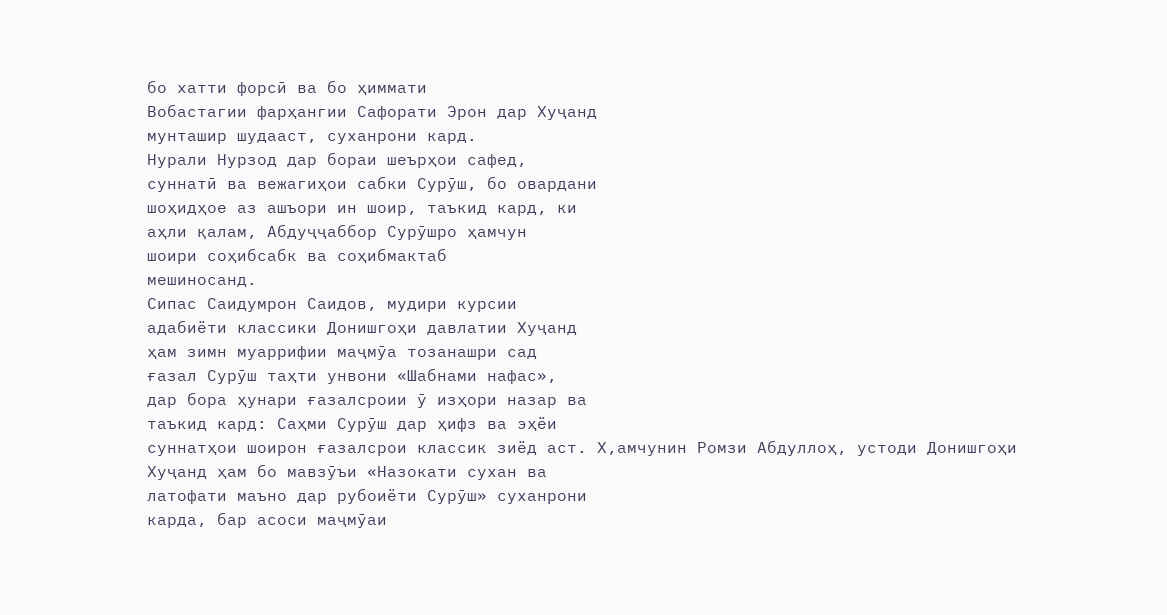бо хатти форсӣ ва бо ҳиммати
Вобастагии фарҳангии Сафорати Эрон дар Хуҷанд
мунташир шудааст, суханрони кард.
Нурали Нурзод дар бораи шеърҳои сафед,
суннатӣ ва вежагиҳои сабки Сурӯш, бо овардани
шоҳидҳое аз ашъори ин шоир, таъкид кард, ки
аҳли қалам, Абдуҷҷаббор Сурӯшро ҳамчун
шоири соҳибсабк ва соҳибмактаб
мешиносанд.
Сипас Саидумрон Саидов, мудири курсии
адабиёти классики Донишгоҳи давлатии Хуҷанд
ҳам зимн муаррифии маҷмӯа тозанашри сад
ғазал Сурӯш таҳти унвони «Шабнами нафас»,
дар бора ҳунари ғазалсроии ӯ изҳори назар ва
таъкид кард: Саҳми Сурӯш дар ҳифз ва эҳёи
суннатҳои шоирон ғазалсрои классик зиёд аст. Х,амчунин Ромзи Абдуллоҳ, устоди Донишгоҳи
Хуҷанд ҳам бо мавзӯъи «Назокати сухан ва
латофати маъно дар рубоиёти Сурӯш» суханрони
карда, бар асоси маҷмӯаи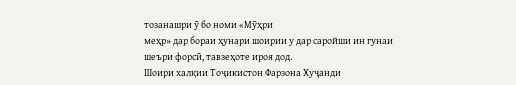тозанашри ӯ бо номи «Мӯҳри
меҳр» дар бораи ҳунари шоирии у дар саройши ин гунаи
шеъри форсӣ, тавзеҳоте ироя дод.
Шоири халқии Тоҷикистон Фарзона Хуҷанди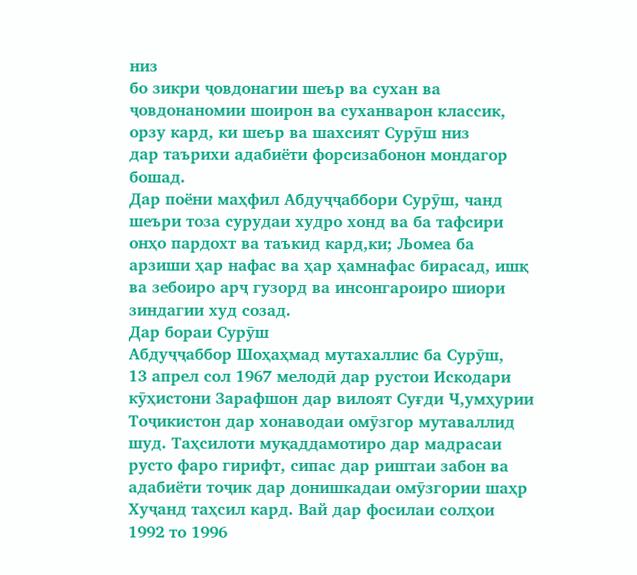низ
бо зикри ҷовдонагии шеър ва сухан ва
ҷовдонаномии шоирон ва суханварон классик,
орзу кард, ки шеър ва шахсият Сурӯш низ
дар таърихи адабиёти форсизабонон мондагор
бошад.
Дар поёни маҳфил Абдуҷҷаббори Сурӯш, чанд
шеъри тоза сурудаи худро хонд ва ба тафсири
онҳо пардохт ва таъкид кард,ки; Љомеа ба
арзиши ҳар нафас ва ҳар ҳамнафас бирасад, ишқ
ва зебоиро арҷ гузорд ва инсонгароиро шиори
зиндагии худ созад.
Дар бораи Сурӯш
Абдуҷҷаббор Шоҳаҳмад мутахаллис ба Сурӯш,
13 апрел сол 1967 мелодӣ дар рустои Искодари
кӯҳистони Зарафшон дар вилоят Суғди Ч,умҳурии
Тоҷикистон дар хонаводаи омӯзгор мутаваллид
шуд. Таҳсилоти муқаддамотиро дар мадрасаи
русто фаро гирифт, сипас дар риштаи забон ва
адабиёти тоҷик дар донишкадаи омӯзгории шаҳр
Хуҷанд таҳсил кард. Вай дар фосилаи солҳои
1992 то 1996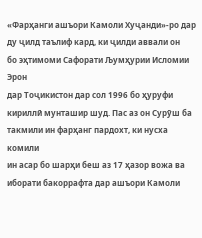«Фарҳанги ашъори Камоли Хуҷанди»-ро дар ду ҷилд таълиф кард, ки ҷилди аввали он
бо эҳтимоми Сафорати Љумҳурии Исломии Эрон
дар Тоҷикистон дар сол 1996 бо ҳуруфи
кириллӣ мунташир шуд. Пас аз он Сурӯш ба
такмили ин фарҳанг пардохт, ки нусха комили
ин асар бо шарҳи беш аз 17 ҳазор вожа ва
иборати бакоррафта дар ашъори Камоли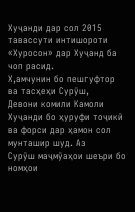Хуҷанди дар сол 2015 тавассути интишороти
«Хуросон» дар Хуҷанд ба чоп расид.
Х,амчунин бо пешгуфтор ва тасҳеҳи Сурӯш,
Девони комили Камоли Хуҷанди бо ҳуруфи тоҷикӣ
ва форси дар ҳамон сол мунташир шуд. Аз
Сурӯш маҷмӯаҳои шеъри бо номҳои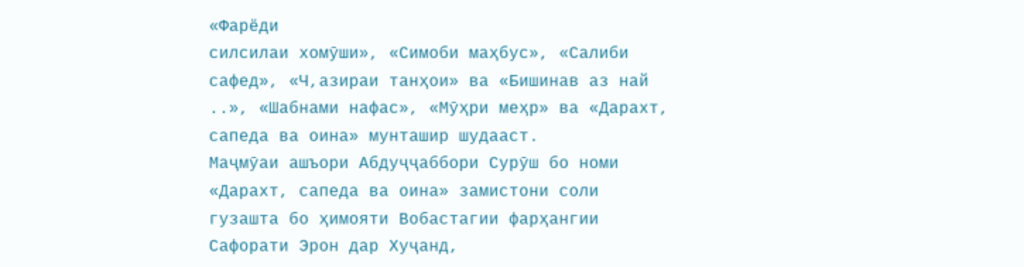«Фарёди
силсилаи хомӯши», «Симоби маҳбус», «Салиби
сафед», «Ч,азираи танҳои» ва «Бишинав аз най
..», «Шабнами нафас», «Мӯҳри меҳр» ва «Дарахт,
сапеда ва оина» мунташир шудааст.
Маҷмӯаи ашъори Абдуҷҷаббори Сурӯш бо номи
«Дарахт, сапеда ва оина» замистони соли
гузашта бо ҳимояти Вобастагии фарҳангии
Сафорати Эрон дар Хуҷанд,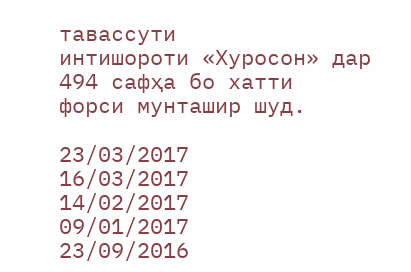тавассути
интишороти «Хуросон» дар 494 сафҳа бо хатти
форси мунташир шуд.

23/03/2017
16/03/2017
14/02/2017
09/01/2017
23/09/2016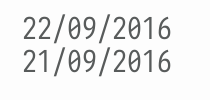22/09/2016
21/09/2016